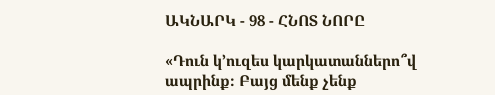ԱԿՆԱՐԿ - 98 - ՀՆՈՏ ՆՈՐԸ

«Դուն կ՚ուզես կարկատաններո՞վ ապրինք։ Բայց մենք չենք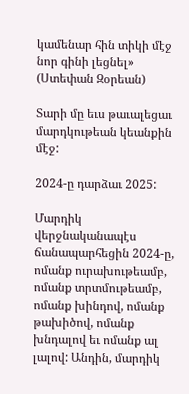կամենար հին տիկի մէջ նոր գինի լեցնել» (Ստեփան Զօրեան)

Տարի մը եւս թաւալեցաւ մարդկութեան կեանքին մէջ:

2024-ը դարձաւ 2025:

Մարդիկ վերջնականապէս ճանապարհեցին 2024-ը, ոմանք ուրախութեամբ, ոմանք տրտմութեամբ, ոմանք խինդով, ոմանք թախիծով, ոմանք խնդալով եւ ոմանք ալ լալով: Անդին, մարդիկ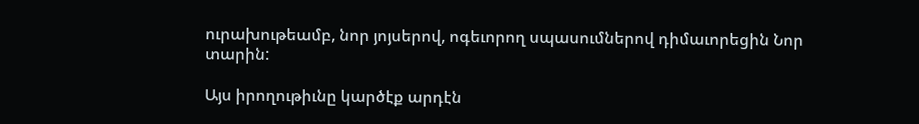ուրախութեամբ, նոր յոյսերով, ոգեւորող սպասումներով դիմաւորեցին Նոր տարին:

Այս իրողութիւնը կարծէք արդէն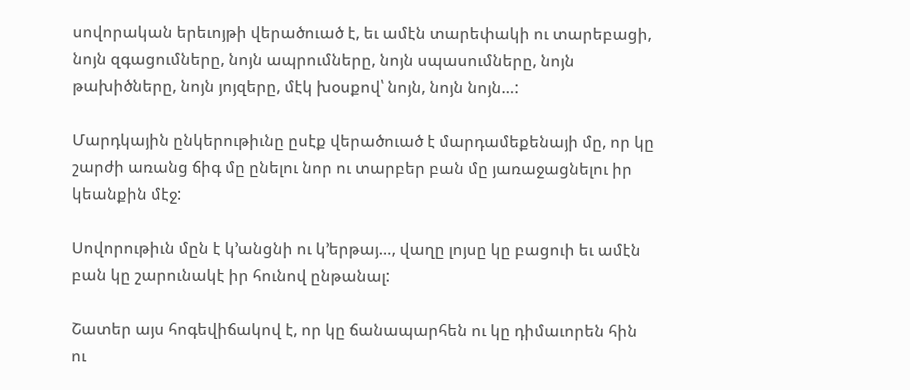սովորական երեւոյթի վերածուած է, եւ ամէն տարեփակի ու տարեբացի, նոյն զգացումները, նոյն ապրումները, նոյն սպասումները, նոյն թախիծները, նոյն յոյզերը, մէկ խօսքով՝ նոյն, նոյն նոյն…:

Մարդկային ընկերութիւնը ըսէք վերածուած է մարդամեքենայի մը, որ կը շարժի առանց ճիգ մը ընելու նոր ու տարբեր բան մը յառաջացնելու իր կեանքին մէջ:

Սովորութիւն մըն է կ՚անցնի ու կ՚երթայ…, վաղը լոյսը կը բացուի եւ ամէն բան կը շարունակէ իր հունով ընթանալ:

Շատեր այս հոգեվիճակով է, որ կը ճանապարհեն ու կը դիմաւորեն հին ու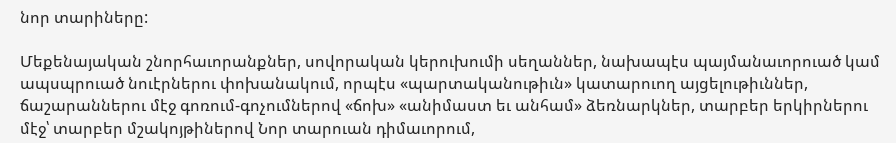նոր տարիները:

Մեքենայական շնորհաւորանքներ, սովորական կերուխումի սեղաններ, նախապէս պայմանաւորուած կամ ապսպրուած նուէրներու փոխանակում, որպէս «պարտականութիւն» կատարուող այցելութիւններ, ճաշարաններու մէջ գոռում-գոչումներով «ճոխ» «անիմաստ եւ անհամ» ձեռնարկներ, տարբեր երկիրներու մէջ՝ տարբեր մշակոյթիներով Նոր տարուան դիմաւորում,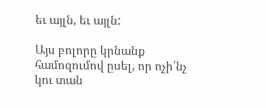եւ այլն, եւ այլն:

Այս բոլորը կրնանք համոզումով ըսել, որ ոչի՛նչ կու տան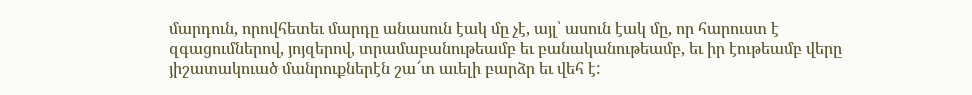մարդուն, որովհետեւ մարդը անասուն էակ մը չէ, այլ՝ ասուն էակ մը, որ հարուստ է զգացումներով, յոյզերով, տրամաբանութեամբ եւ բանականութեամբ, եւ իր էութեամբ վերը յիշատակուած մանրուքներէն շա՜տ աւելի բարձր եւ վեհ է: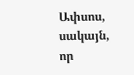Ափսոս, սակայն, որ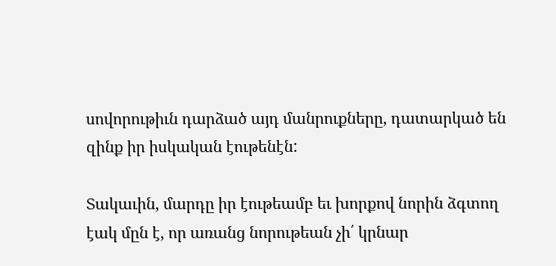սովորութիւն դարձած այդ մանրուքները, դատարկած են զինք իր իսկական էութենէն:

Տակաւին, մարդը իր էութեամբ եւ խորքով նորին ձգտող էակ մըն է, որ առանց նորութեան չի՛ կրնար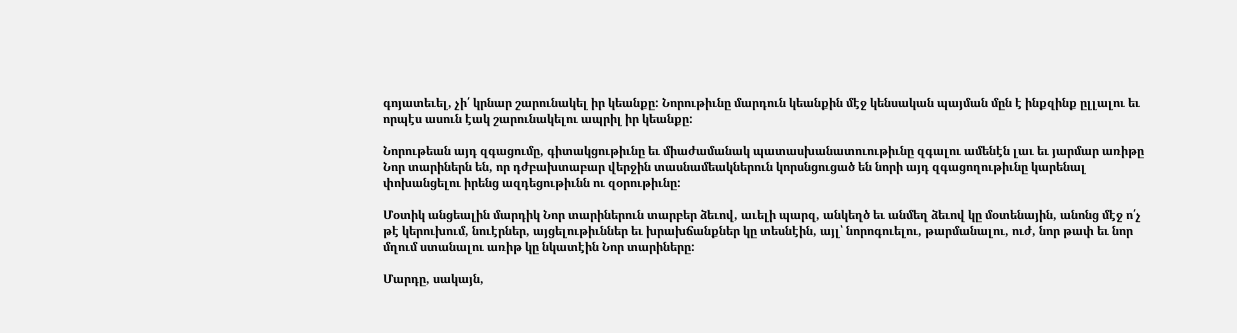գոյատեւել, չի՛ կրնար շարունակել իր կեանքը: Նորութիւնը մարդուն կեանքին մէջ կենսական պայման մըն է ինքզինք ըլլալու եւ որպէս ասուն էակ շարունակելու ապրիլ իր կեանքը:

Նորութեան այդ զգացումը, գիտակցութիւնը եւ միաժամանակ պատասխանատուութիւնը զգալու ամենէն լաւ եւ յարմար առիթը Նոր տարիներն են, որ դժբախտաբար վերջին տասնամեակներուն կորսնցուցած են նորի այդ զգացողութիւնը կարենալ փոխանցելու իրենց ազդեցութիւնն ու զօրութիւնը:

Մօտիկ անցեալին մարդիկ Նոր տարիներուն տարբեր ձեւով, աւելի պարզ, անկեղծ եւ անմեղ ձեւով կը մօտենային, անոնց մէջ ո՛չ թէ կերուխում, նուէրներ, այցելութիւններ եւ խրախճանքներ կը տեսնէին, այլ՝ նորոգուելու, թարմանալու, ուժ, նոր թափ եւ նոր մղում ստանալու առիթ կը նկատէին Նոր տարիները:

Մարդը, սակայն,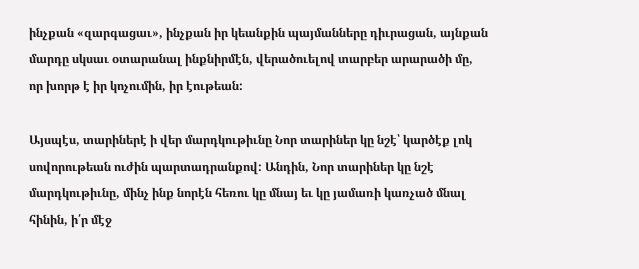ինչքան «զարգացաւ», ինչքան իր կեանքին պայմանները դիւրացան, այնքան մարդը սկսաւ օտարանալ ինքնիրմէն, վերածուելով տարբեր արարածի մը, որ խորթ է իր կոչումին, իր էութեան:

Այսպէս, տարիներէ ի վեր մարդկութիւնը Նոր տարիներ կը նշէ՝ կարծէք լոկ սովորութեան ուժին պարտադրանքով: Անդին, Նոր տարիներ կը նշէ մարդկութիւնը, մինչ ինք նորէն հեռու կը մնայ եւ կը յամառի կառչած մնալ հինին, ի՛ր մէջ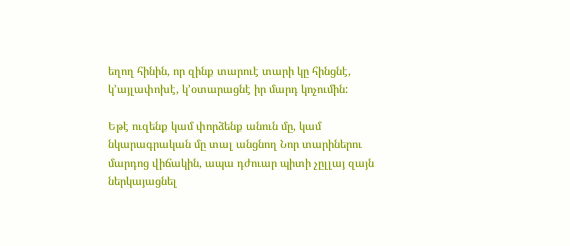եղող հինին, որ զինք տարուէ տարի կը հինցնէ, կ՚այլափոխէ, կ՚օտարացնէ իր մարդ կոչումին:

Եթէ ուզենք կամ փորձենք անուն մը, կամ նկարագրական մը տալ անցնող Նոր տարիներու մարդոց վիճակին, ապա դժուար պիտի չըլլայ զայն ներկայացնել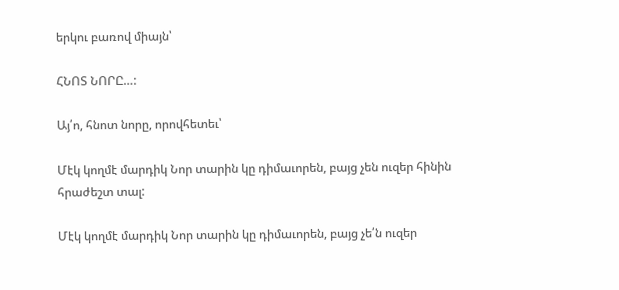երկու բառով միայն՝

ՀՆՈՏ ՆՈՐԸ…:

Այ՛ո, հնոտ նորը, որովհետեւ՝

Մէկ կողմէ մարդիկ Նոր տարին կը դիմաւորեն, բայց չեն ուզեր հինին հրաժեշտ տալ:

Մէկ կողմէ մարդիկ Նոր տարին կը դիմաւորեն, բայց չե՛ն ուզեր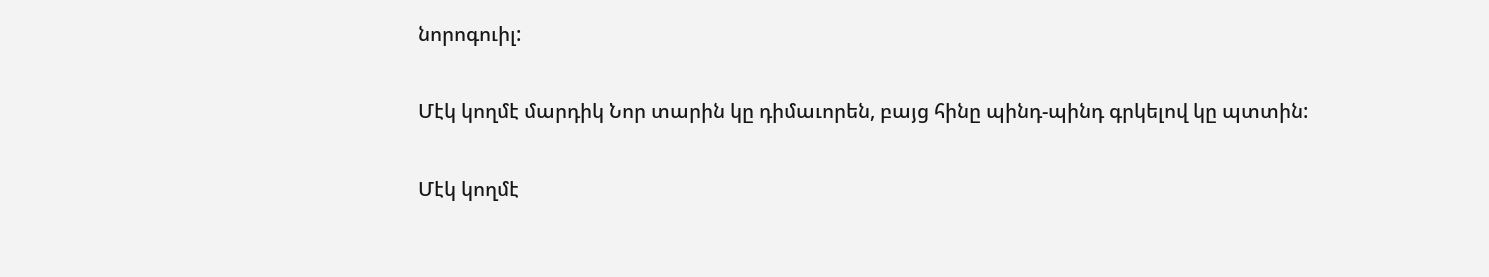նորոգուիլ:

Մէկ կողմէ մարդիկ Նոր տարին կը դիմաւորեն, բայց հինը պինդ-պինդ գրկելով կը պտտին:

Մէկ կողմէ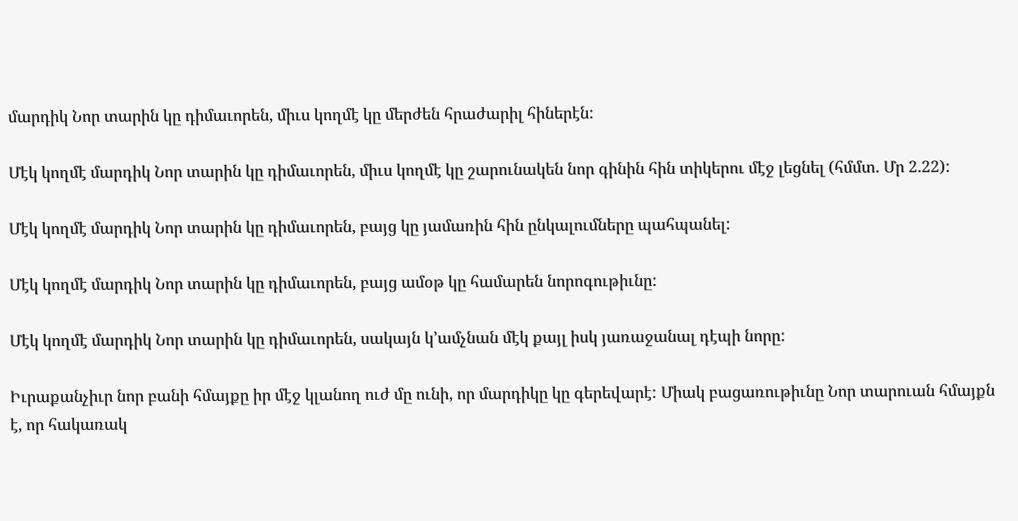մարդիկ Նոր տարին կը դիմաւորեն, միւս կողմէ կը մերժեն հրաժարիլ հիներէն:

Մէկ կողմէ մարդիկ Նոր տարին կը դիմաւորեն, միւս կողմէ կը շարունակեն նոր գինին հին տիկերու մէջ լեցնել (հմմտ. Մր 2.22):

Մէկ կողմէ մարդիկ Նոր տարին կը դիմաւորեն, բայց կը յամառին հին ընկալումները պահպանել:

Մէկ կողմէ մարդիկ Նոր տարին կը դիմաւորեն, բայց ամօթ կը համարեն նորոգութիւնը:

Մէկ կողմէ մարդիկ Նոր տարին կը դիմաւորեն, սակայն կ՚ամչնան մէկ քայլ իսկ յառաջանալ դէպի նորը:

Իւրաքանչիւր նոր բանի հմայքը իր մէջ կլանող ուժ մը ունի, որ մարդիկը կը գերեվարէ: Միակ բացառութիւնը Նոր տարուան հմայքն է, որ հակառակ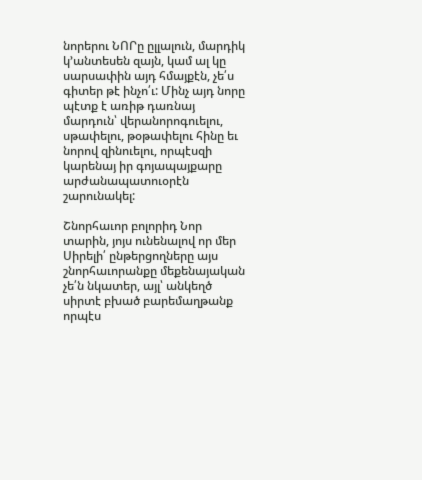նորերու ՆՈՐը ըլլալուն, մարդիկ կ՚անտեսեն զայն, կամ ալ կը սարսափին այդ հմայքէն, չե՛ս գիտեր թէ ինչո՛ւ: Մինչ այդ նորը պէտք է առիթ դառնայ մարդուն՝ վերանորոգուելու, սթափելու, թօթափելու հինը եւ նորով զինուելու, որպէսզի կարենայ իր գոյապայքարը արժանապատուօրէն շարունակել:

Շնորհաւոր բոլորիդ Նոր տարին, յոյս ունենալով որ մեր Սիրելի՛ ընթերցողները այս շնորհաւորանքը մեքենայական չե՛ն նկատեր, այլ՝ անկեղծ սիրտէ բխած բարեմաղթանք որպէս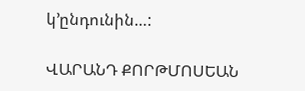կ՚ընդունին…:

ՎԱՐԱՆԴ ՔՈՐԹՄՈՍԵԱՆ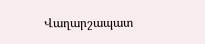Վաղարշապատ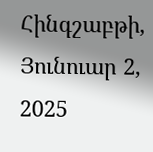Հինգշաբթի, Յունուար 2, 2025